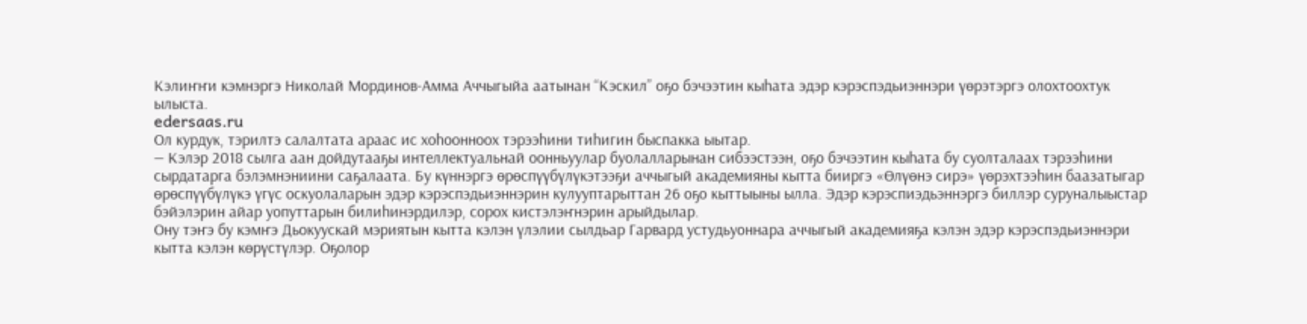Кэлиҥҥи кэмнэргэ Николай Мординов-Амма Аччыгыйа аатынан “Кэскил” оҕо бэчээтин кыһата эдэр кэрэспэдьиэннэри үөрэтэргэ олохтоохтук ылыста.
edersaas.ru
Ол курдук, тэрилтэ салалтата араас ис хоһоонноох тэрээһини тиһигин быспакка ыытар.
— Кэлэр 2018 сылга аан дойдутааҕы интеллектуальнай оонньуулар буолалларынан сибээстээн, оҕо бэчээтин кыһата бу суолталаах тэрээһини сырдатарга бэлэмнэниини саҕалаата. Бу күннэргэ өрөспүүбүлүкэтээҕи аччыгый академияны кытта бииргэ «Өлүөнэ сирэ» үөрэхтээһин баазатыгар өрөспүүбүлүкэ үгүс оскуолаларын эдэр кэрэспэдьиэннэрин кулууптарыттан 26 оҕо кыттыыны ылла. Эдэр кэрэспиэдьэннэргэ биллэр суруналыыстар бэйэлэрин айар уопуттарын билиһинэрдилэр, сорох кистэлэҥнэрин арыйдылар.
Ону тэҥэ бу кэмҥэ Дьокуускай мэриятын кытта кэлэн үлэлии сылдьар Гарвард устудьуоннара аччыгый академияҕа кэлэн эдэр кэрэспэдьиэннэри кытта кэлэн көрүстүлэр. Оҕолор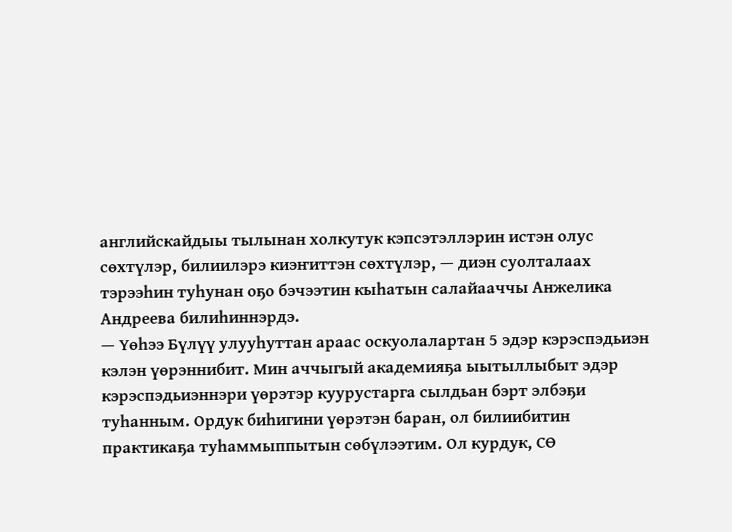английскайдыы тылынан холкутук кэпсэтэллэрин истэн олус сөхтүлэр, билиилэрэ киэҥиттэн сөхтүлэр, — диэн суолталаах тэрээһин туһунан оҕо бэчээтин кыһатын салайааччы Анжелика Андреева билиһиннэрдэ.
— Үөһээ Бүлүү улууһуттан араас оскуолалартан 5 эдэр кэрэспэдьиэн кэлэн үөрэннибит. Мин аччыгый академияҕа ыытыллыбыт эдэр кэрэспэдьиэннэри үөрэтэр куурустарга сылдьан бэрт элбэҕи туһанным. Ордук биһигини үөрэтэн баран, ол билиибитин практикаҕа туһаммыппытын сөбүлээтим. Ол курдук, СӨ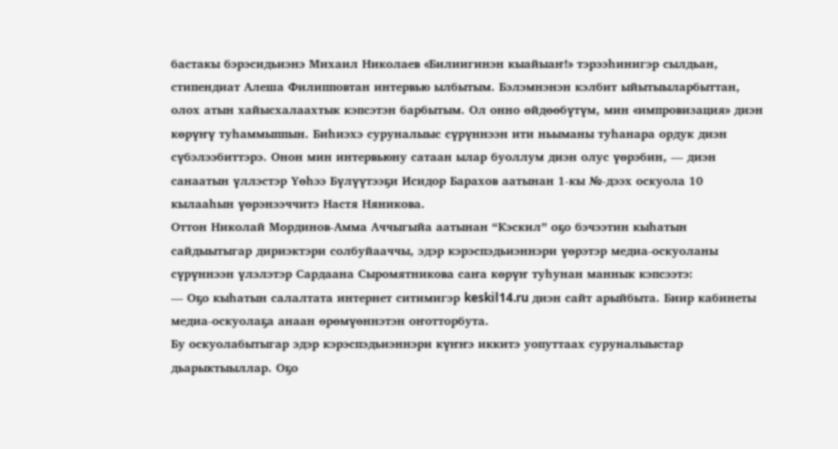бастакы бэрэсидьиэнэ Михаил Николаев «Билиигинэн кыайыаҥ!» тэрээһинигэр сылдьан, стипендиат Алеша Филипповтан интервью ылбытым. Бэлэмнэнэн кэлбит ыйытыыларбыттан, олох атын хайысхалаахтык кэпсэтэн барбытым. Ол онно өйдөөбүтүм, мин «импровизация» диэн көрүҥү туһаммыппын. Биһиэхэ суруналыыс сүрүннээн ити ньыманы туһанара ордук диэн сүбэлээбиттэрэ. Онон мин интервьюну сатаан ылар буоллум диэн олус үөрэбин, — диэн санаатын үллэстэр Үөһээ Бүлүүтээҕи Исидор Барахов аатынан 1-кы №-дээх оскуола 10 кылааһын үөрэнээччитэ Настя Няникова.
Оттон Николай Мординов-Амма Аччыгыйа аатынан “Кэскил” оҕо бэчээтин кыһатын сайдыытыгар дириэктэри солбуйааччы, эдэр кэрэспэдьиэннэри үөрэтэр медиа-оскуоланы сүрүннээн үлэлэтэр Сардаана Сыромятникова саҥа көрүҥ туһунан маннык кэпсээтэ:
— Оҕо кыһатын салалтата интернет ситимигэр keskil14.ru диэн сайт арыйбыта. Биир кабинеты медиа-оскуолаҕа анаан өрөмүөннэтэн оҥотторбута.
Бу оскуолабытыгар эдэр кэрэспэдьиэннэри күҥҥэ иккитэ уопуттаах суруналыыстар дьарыктыыллар. Оҕо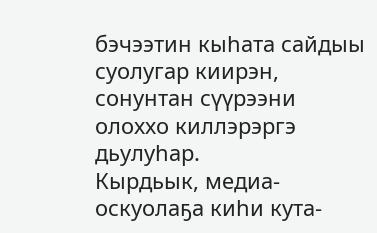бэчээтин кыһата сайдыы суолугар киирэн, сонунтан сүүрээни олоххо киллэрэргэ дьулуһар.
Кырдьык, медиа-оскуолаҕа киһи кута-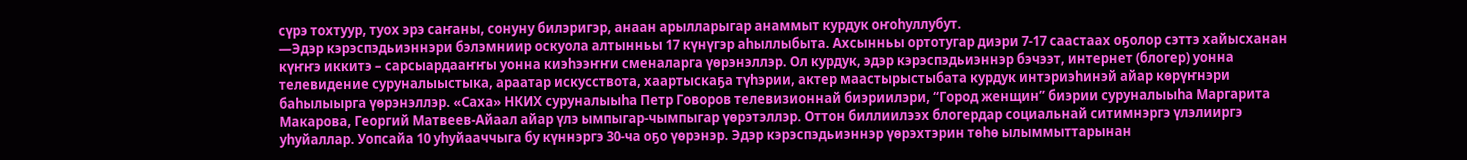сүрэ тохтуур, туох эрэ саҥаны, сонуну билэригэр, анаан арылларыгар анаммыт курдук оҥоһуллубут.
—Эдэр кэрэспэдьиэннэри бэлэмниир оскуола алтынньы 17 күнүгэр аһыллыбыта. Ахсынньы ортотугар диэри 7-17 саастаах оҕолор сэттэ хайысханан күҥҥэ иккитэ – сарсыардааҥҥы уонна киэһээҥҥи сменаларга үөрэнэллэр. Ол курдук, эдэр кэрэспэдьиэннэр бэчээт, интернет (блогер) уонна телевидение суруналыыстыка, араатар искусствота, хаартыскаҕа түһэрии, актер маастырыстыбата курдук интэриэһинэй айар көрүҥнэри баһылыырга үөрэнэллэр. «Саха» НКИХ суруналыыһа Петр Говоров телевизионнай биэриилэри, “Город женщин” биэрии суруналыыһа Маргарита Макарова, Георгий Матвеев-Айаал айар үлэ ымпыгар-чымпыгар үөрэтэллэр. Оттон биллиилээх блогердар социальнай ситимнэргэ үлэлииргэ уһуйаллар. Уопсайа 10 уһуйааччыга бу күннэргэ 30-ча оҕо үөрэнэр. Эдэр кэрэспэдьиэннэр үөрэхтэрин төһө ылыммыттарынан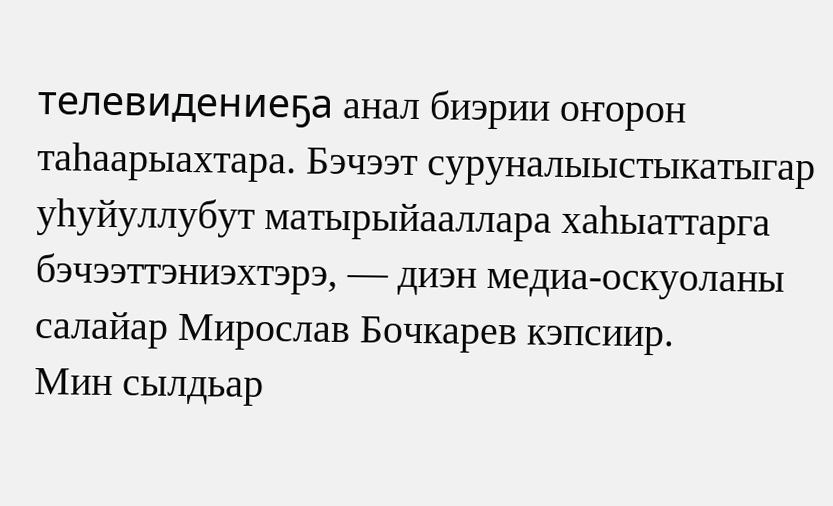телевидениеҕа анал биэрии оҥорон таһаарыахтара. Бэчээт суруналыыстыкатыгар уһуйуллубут матырыйааллара хаһыаттарга бэчээттэниэхтэрэ, — диэн медиа-оскуоланы салайар Мирослав Бочкарев кэпсиир.
Мин сылдьар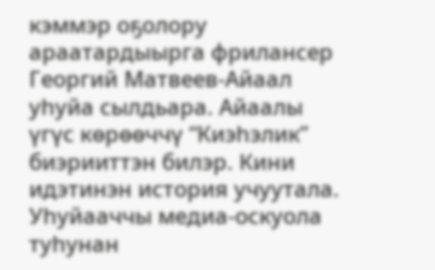кэммэр оҕолору араатардыырга фрилансер Георгий Матвеев-Айаал уһуйа сылдьара. Айаалы үгүс көрөөччү “Киэһэлик” биэрииттэн билэр. Кини идэтинэн история учуутала.
Уһуйааччы медиа-оскуола туһунан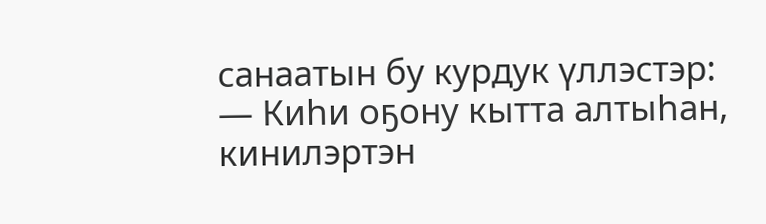санаатын бу курдук үллэстэр:
— Киһи оҕону кытта алтыһан, кинилэртэн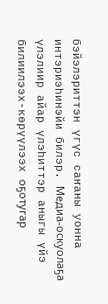бэйэлэриттэн үгүс саҥаны уонна интэриэһинэйи билэр. Медиа-оскуолаҕа үлэлиир айар үлэһиттэр аныгы үйэ билиилээх-көрүүлээх оҕотугар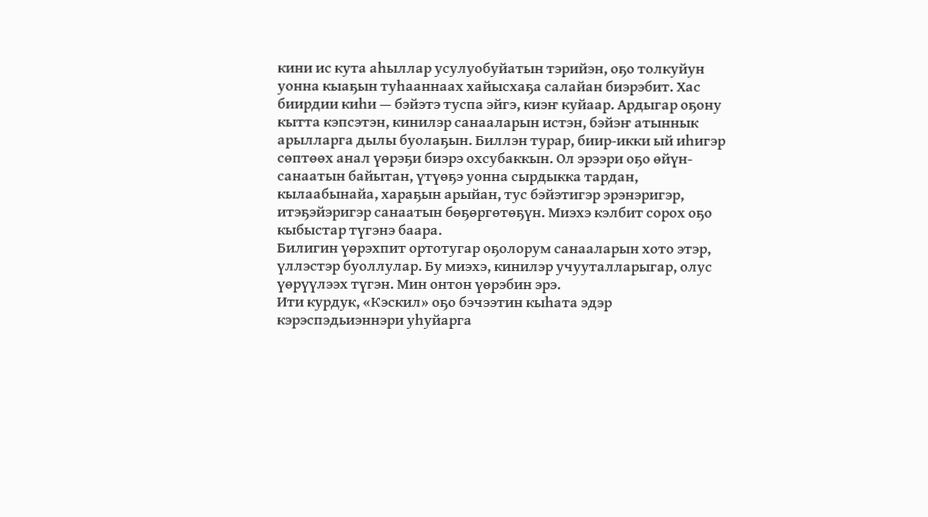кини ис кута аһыллар усулуобуйатын тэрийэн, оҕо толкуйун уонна кыаҕын туһааннаах хайысхаҕа салайан биэрэбит. Хас биирдии киһи — бэйэтэ туспа эйгэ, киэҥ куйаар. Ардыгар оҕону кытта кэпсэтэн, кинилэр санааларын истэн, бэйэҥ атыннык арылларга дылы буолаҕын. Биллэн турар, биир-икки ый иһигэр сөптөөх анал үөрэҕи биэрэ охсубаккын. Ол эрээри оҕо өйүн-санаатын байытан, үтүөҕэ уонна сырдыкка тардан, кылаабынайа, хараҕын арыйан, тус бэйэтигэр эрэнэригэр, итэҕэйэригэр санаатын бөҕөргөтөҕүн. Миэхэ кэлбит сорох оҕо кыбыстар түгэнэ баара.
Билигин үөрэхпит ортотугар оҕолорум санааларын хото этэр, үллэстэр буоллулар. Бу миэхэ, кинилэр учууталларыгар, олус үөрүүлээх түгэн. Мин онтон үөрэбин эрэ.
Ити курдук, «Кэскил» оҕо бэчээтин кыһата эдэр кэрэспэдьиэннэри уһуйарга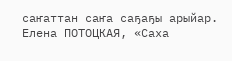саҥаттан саҥа саҕаҕы арыйар.
Елена ПОТОЦКАЯ, «Саха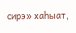сирэ» хаһыат,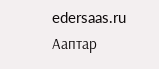edersaas.ru
Ааптар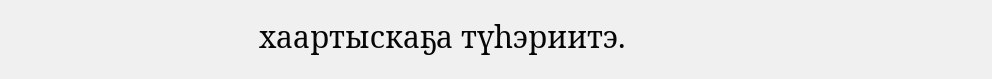хаартыскаҕа түһэриитэ.